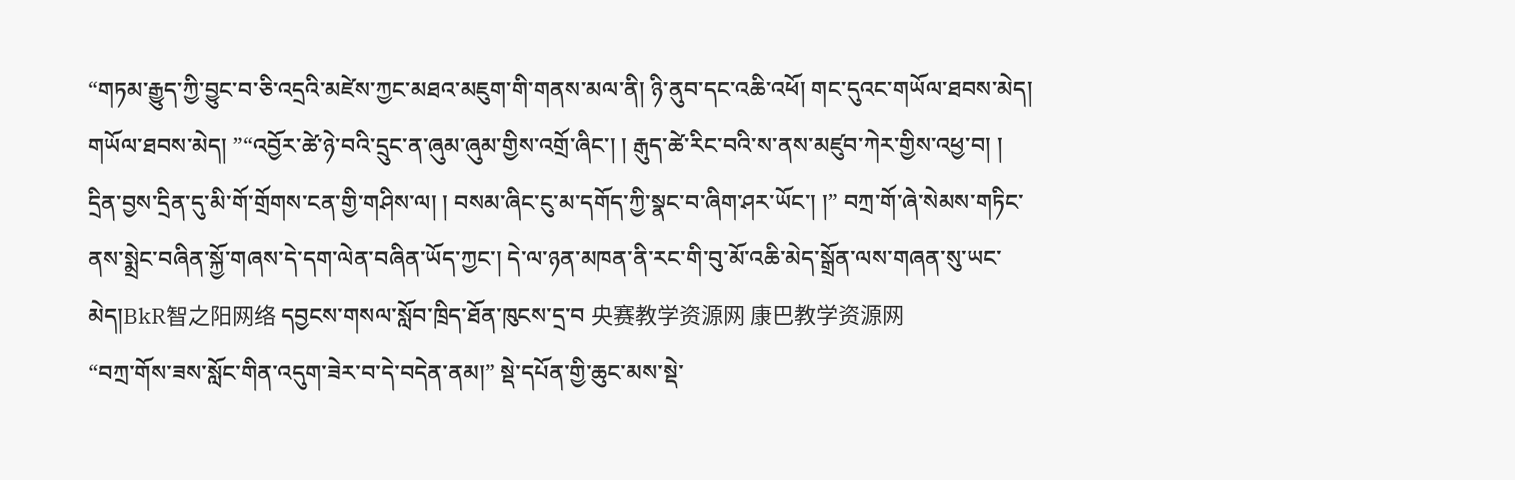“གཏམ་རྒྱུད་ཀྱི་བྱུང་བ་ཅི་འདྲའི་མཛེས་ཀྱང་མཐའ་མཇུག་གི་གནས་མལ་ནི། ཉི་ནུབ་དང་འཆི་འཕོ། གང་དུའང་གཡོལ་ཐབས་མེད། གཡོལ་ཐབས་མེད། ”“འབྱོར་ཚེ་ཉེ་བའི་དྲུང་ན་ཞུམ་ཞུམ་གྱིས་འགྲོ་ཞིང་། ། རྒུད་ཚེ་རིང་བའི་ས་ནས་མཛུབ་ཀེར་གྱིས་འཕྱ་བ། ། དྲིན་བྱས་དྲིན་དུ་མི་གོ་གྲོགས་ངན་གྱི་གཤིས་ལ། ། བསམ་ཞིང་ངུ་མ་དགོད་ཀྱི་སྣང་བ་ཞིག་ཤར་ཡོང་། །” བཀྲ་གོ་ཞེ་སེམས་གཏིང་ནས་སྨྲེང་བཞིན་སྐྱོ་གཞས་དེ་དག་ལེན་བཞིན་ཡོད་ཀྱང་། དེ་ལ་ཉན་མཁན་ནི་རང་གི་བུ་མོ་འཆི་མེད་སྒྲོན་ལས་གཞན་སུ་ཡང་མེད།BkR智之阳网络 དབྱངས་གསལ་སློབ་ཁྲིད་ཐོན་ཁུངས་དྲ་བ 央赛教学资源网 康巴教学资源网
“བཀྲ་གོས་ཟས་སློང་གིན་འདུག་ཟེར་བ་དེ་བདེན་ནམ།” སྡེ་དཔོན་གྱི་ཆུང་མས་སྡེ་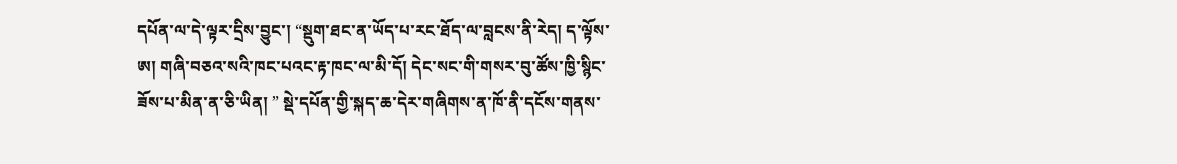དཔོན་ལ་དེ་ལྟར་དྲིས་བྱུང་། “སྡུག་ཐང་ན་ཡོད་པ་རང་ཐོད་ལ་བླངས་ནི་རེད། ད་ལྟོས་ཨ། གཞི་བཅའ་སའི་ཁང་པའང་རྟ་ཁང་ལ་མི་དོ། དེང་སང་གི་གསར་བུ་ཚོས་ཁྱི་སྙིང་ཟོས་པ་མིན་ན་ཅི་ཡིན། ” སྡེ་དཔོན་གྱི་སྐད་ཆ་དེར་གཞིགས་ན་ཁོ་ནི་དངོས་གནས་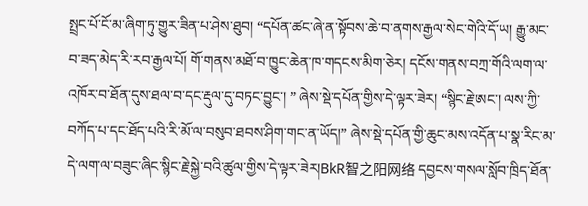སྤྲང་པོ་ངོ་མ་ཞིག་ཏུ་གྱུར་ཟིན་པ་ཤེས་ཐུབ། “དཔོན་ཚང་ཞེ་ན་སྟོབས་ཆེ་བ་ནགས་རྒྱལ་སེང་གེའི་དོ་ཡ། རྒྱུ་མང་བ་ཟད་མེད་རི་རབ་རྒྱལ་པོ། གོ་གནས་མཐོ་བ་ཁྱུང་ཆེན་ཁ་གདངས་མིག་ཅེར། དངོས་གནས་བཀྲ་གོའི་ལག་ལ་འཁོར་བ་ཐོན་དུས་ཐལ་བ་དང་རྡུལ་དུ་བཏང་བྱུང་། ” ཞེས་སྡེ་དཔོན་གྱིས་དེ་ལྟར་ཟེར། “སྙིང་རྗེ་ཨང་། ལས་ཀྱི་བཀོད་པ་དང་ཐོད་པའི་རི་མོ་ལ་བསུབ་ཐབས་ཤིག་གང་ན་ཡོད།” ཞེས་སྡེ་དཔོན་གྱི་ཆུང་མས་འདོན་པ་སྣ་རིང་མ་དེ་ལག་ལ་བཟུང་ཞིང་སྙིང་རྗེ་སྐྱེ་བའི་ཚུལ་གྱིས་དེ་ལྟར་ཟེར།BkR智之阳网络 དབྱངས་གསལ་སློབ་ཁྲིད་ཐོན་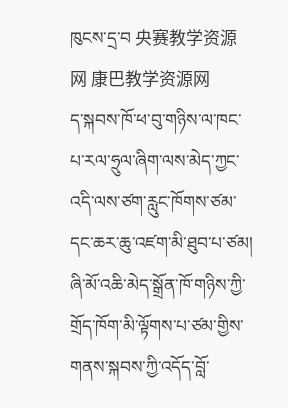ཁུངས་དྲ་བ 央赛教学资源网 康巴教学资源网
ད་སྐབས་ཁོ་ཕ་བུ་གཉིས་ལ་ཁང་པ་རལ་ཧྲུལ་ཞིག་ལས་མེད་ཀྱང་འདི་ལས་ཙག་རླུང་ཁོགས་ཙམ་དང་ཆར་ཆུ་འཛག་མི་ཐུབ་པ་ཙམ། ཞི་མོ་འཆི་མེད་སྒྲོན་ཁོ་གཉིས་ཀྱི་གྲོད་ཁོག་མི་ལྟོགས་པ་ཙམ་གྱིས་གནས་སྐབས་ཀྱི་འདོད་བློ་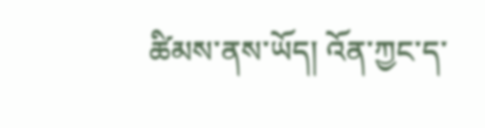ཚིམས་ནས་ཡོད། འོན་ཀྱང་ད་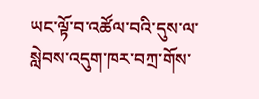ཡང་ལྟོ་བ་འཚོལ་བའི་དུས་ལ་སླེབས་འདུག་ཁར་བཀྲ་གོས་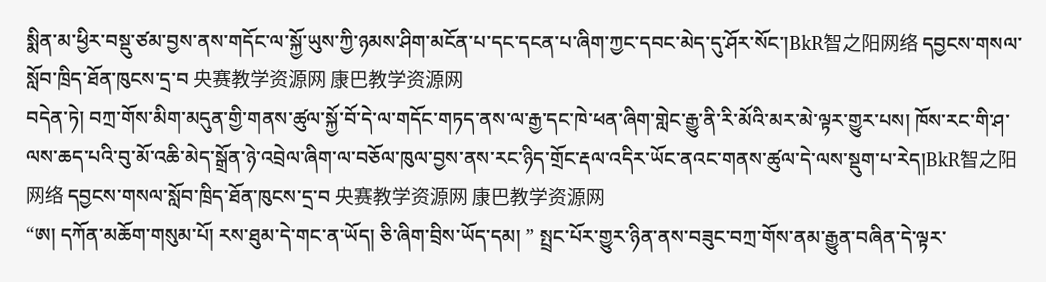སྨིན་མ་ཕྱིར་བསྡུ་ཙམ་བྱས་ནས་གདོང་ལ་སྐྱོ་ཡུས་ཀྱི་ཉམས་ཤིག་མངོན་པ་དང་དངན་པ་ཞིག་ཀྱང་དབང་མེད་དུ་ཤོར་སོང་།BkR智之阳网络 དབྱངས་གསལ་སློབ་ཁྲིད་ཐོན་ཁུངས་དྲ་བ 央赛教学资源网 康巴教学资源网
བདེན་ཏེ། བཀྲ་གོས་མིག་མདུན་གྱི་གནས་ཚུལ་སྐྱོ་བོ་དེ་ལ་གདོང་གཏད་ནས་ལ་རྒྱ་དང་ཁེ་ཕན་ཞིག་གླེང་རྒྱུ་ནི་རི་མོའི་མར་མེ་ལྟར་གྱུར་པས། ཁོས་རང་གི་ཤ་ལས་ཆད་པའི་བུ་མོ་འཆི་མེད་སྒྲོན་ཉེ་འབྲེལ་ཞིག་ལ་བཅོལ་ཁུལ་བྱས་ནས་རང་ཉིད་གྲོང་རྡལ་འདིར་ཡོང་ནའང་གནས་ཚུལ་དེ་ལས་སྡུག་པ་རེད།BkR智之阳网络 དབྱངས་གསལ་སློབ་ཁྲིད་ཐོན་ཁུངས་དྲ་བ 央赛教学资源网 康巴教学资源网
“ཨ། དཀོན་མཆོག་གསུམ་པོ། རས་ཐུམ་དེ་གང་ན་ཡོད། ཅི་ཞིག་བྲིས་ཡོད་དམ། ” སྤྲང་པོར་གྱུར་ཉིན་ནས་བཟུང་བཀྲ་གོས་ནམ་རྒྱུན་བཞིན་དེ་ལྟར་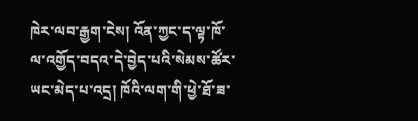ཁེར་ལབ་རྒྱག་ངེས། འོན་ཀྱང་ད་ལྟ་ཁོ་ལ་འགྱོད་བདའ་དེ་བྱེད་པའི་སེམས་ཚོར་ཡང་མེད་པ་འདྲ། ཁོའི་ལག་གི་ཕྱེ་ཐོ་ཟ་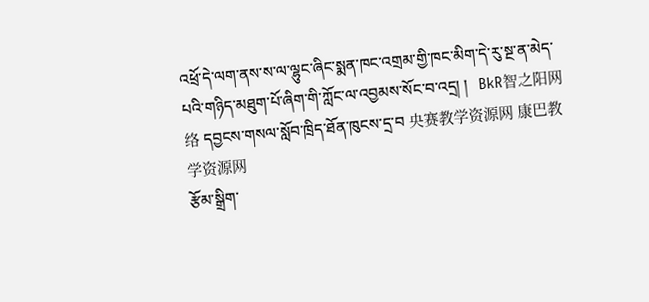འཕྲོ་དེ་ལག་ནས་ས་ལ་ལྷུང་ཞིང་སྨན་ཁང་འགྲམ་གྱི་ཁང་མིག་དེ་རུ་སྔ་ན་མེད་པའི་གཉིད་མཐུག་པོ་ཞིག་གི་ཀློང་ལ་འབྱམས་སོང་བ་འདྲ། །   BkR智之阳网络 དབྱངས་གསལ་སློབ་ཁྲིད་ཐོན་ཁུངས་དྲ་བ 央赛教学资源网 康巴教学资源网
རྩོམ་སྒྲིག་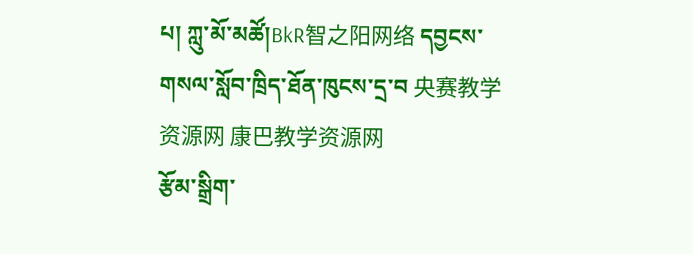པ། ཀླུ་མོ་མཚོ།BkR智之阳网络 དབྱངས་གསལ་སློབ་ཁྲིད་ཐོན་ཁུངས་དྲ་བ 央赛教学资源网 康巴教学资源网
རྩོམ་སྒྲིག་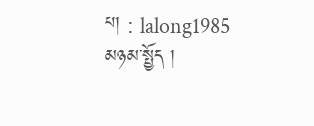པ། : lalong1985
མཉམ་སྤྱོད །